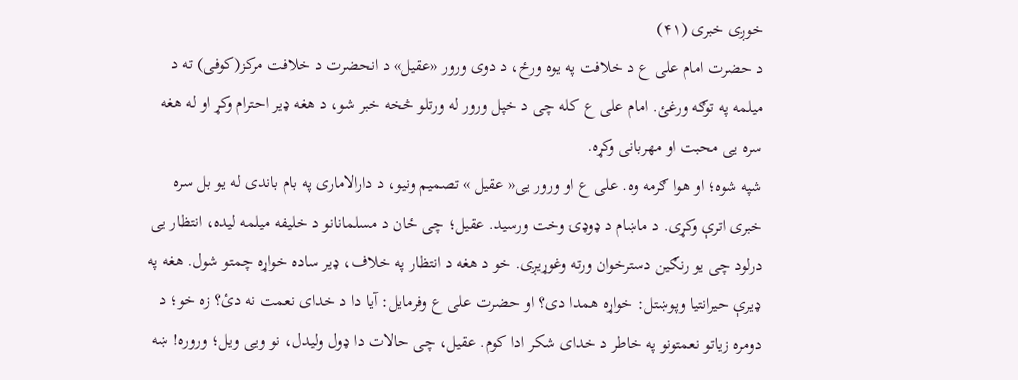خوږی خبری (۴۱)
د حضرت امام علی ع د خلافت په یوه ورځ، د دوی ورور «عقیل» د انحضرت د خلافت مرکز(کوفی) ته د میلمه په توګه ورغئ. امام علی ع کله چی د خپل ورور له ورتلو څخه خبر شو، د هغه ډیر احترام وکړ او له هغه سره یی محبت او مهربانی وکړه.
شپه شوه؛ او هوا ګرمه وه. علی ع او ورور یی« عقیل » تصمیم ونیو، د دارالاماری په بام باندی له یو بل سره خبری اترې وکړی. د ماښام د ډوډۍ وخت ورسید. عقیل؛ چی ځان د مسلمانانو د خلیفه میلمه لیده، انتظار یی درلود چی یو رنګین دسترخوان ورته وغوړیږی. خو د هغه د انتظار په خلاف، ډیر ساده خواړه چمتو شول. هغه په ډیرې حیرانتیا وپوښتل: خواړه همدا دی؟ او حضرت علی ع وفرمایل: آیا دا د خدای نعمت نه دئ؟ زه خو؛ د دومره زیاتو نعمتونو په خاطر د خدای شکر ادا کوم. عقیل، چی حالات دا ډول ولیدل، نو ویی ویل؛ وروره! ښه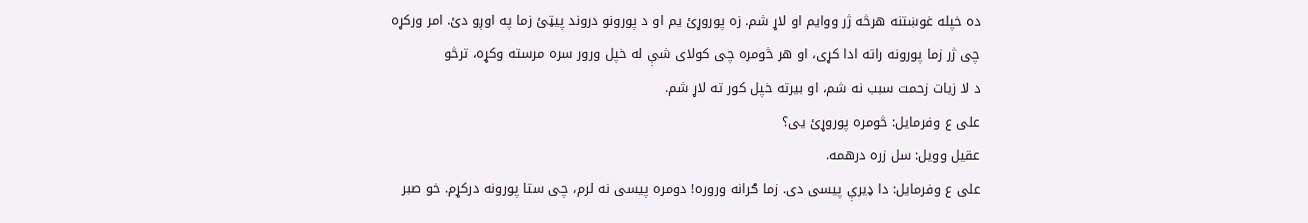ده خپله غوښتنه هرڅه ژر ووایم او لاړ شم. زه پوروړئ یم او د پورونو دروند پیټئ زما په اوږو دئ. امر ورکړه چی ژر زما پورونه راته ادا کړی، او هر څومره چی کولای شې له خپل ورور سره مرسته وکړه، ترڅو
د لا زیات زحمت سبب نه شم، او بیرته خپل کور ته لاړ شم.
علی ع وفرمایل: څومره پوروړئ یی؟
عقیل وویل: سل زره درهمه.
علی ع وفرمایل: دا ډیرې پیسی دی. زما ګرانه وروره! دومره پیسی نه لرم، چی ستا پورونه درکړم. خو صبر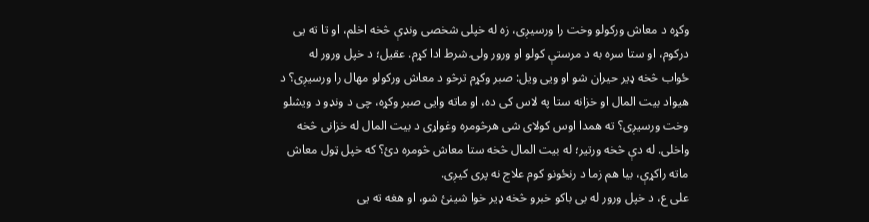وکړه د معاش ورکولو وخت را ورسیږی، زه له خپلی شخصی ونډې څخه اخلم، او تا ته یی درکوم، او ستا سره به د مرستې کولو او ورور ولۍ شرط ادا کړم. عقیل؛ د خپل ورور له ځواب څخه ډیر حیران شو او ویی ویل: صبر وکړم ترڅو د معاش ورکولو مهال را ورسیږی؟ د هیواد بیت المال او خزانه ستا په لاس کی ده، او ماته وایی صبر وکړه، چی د ونډو د ویشلو وخت ورسیږی؟ ته همدا اوس کولای شی هرڅومره وغواړی د بیت المال له خزانی څخه واخلی. له دې څخه ورتیر؛ له بیت المال څخه ستا معاش څومره دئ؟ که خپل ټول معاش ماته راکړې، بیا هم زما د رنځونو کوم علاج نه پری کیږی.
علی ع، د خپل ورور له بی باکو خبرو څخه ډیر خوا شینئ شو، او هغه ته یی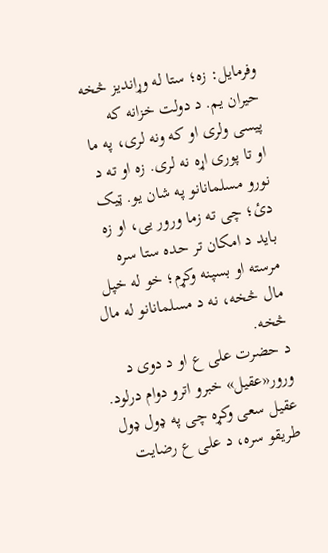وفرمایل: زه؛ ستا له وړاندیز څخه حیران یم. د دولت خزانه که پیسی ولری او که ونه لری، په ما او تا پوری اړه نه لری. زه او ته د نورو مسلمانانو په شان یو. ټیک دئ؛ چی ته زما ورور یی، او زه باید د امکان تر حده ستا سره مرسته او بسپنه وکړم؛ خو له خپل مال څخه، نه د مسلمانانو له مال څخه.
د حضرت علی ع او د دوی د ورور«عقیل» خبرو اترو دوام درلود. عقیل سعی وکړه چی په ډول ډول طریقو سره، د علی ع رضایت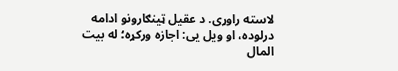لاسته راوړی. د عقیل ټینګارونو ادامه درلوده، او ویل یی: اجازه ورکړه؛ له بیت المال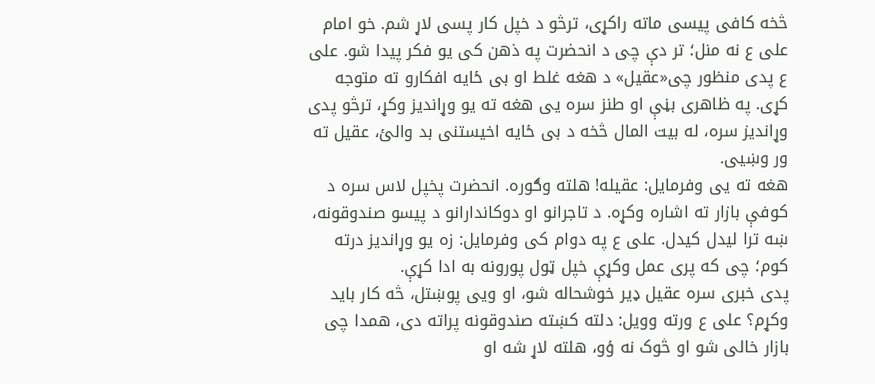څخه کافی پیسی ماته راکړی، ترڅو د خپل کار پسی لاړ شم. خو امام علی ع نه منل؛ تر دې چی د انحضرت په ذهن کی یو فکر پیدا شو. علی ع پدی منظور چی«عقیل» د هغه غلط او بی ځایه افکارو ته متوجه کړی. په ظاهری بڼې او طنز سره یی هغه ته یو وړاندیز وکړ، ترڅو پدی وړاندیز سره، له بیت المال څخه د بی ځایه اخیستنی بد والئ، عقیل ته ور وښیی.
هغه ته یی وفرمایل: عقیله! هلته وګوره. انحضرت پخپل لاس سره د کوفې بازار ته اشاره وکړه. د تاجرانو او دوکاندارانو د پیسو صندوقونه، ښه ترا لیدل کیدل. علی ع په دوام کی وفرمایل: زه یو وړاندیز درته کوم؛ چی که پری عمل وکړې خپل ټول پورونه به ادا کړې.
پدی خبری سره عقیل ډیر خوشحاله شو، او ویی پوښتل، څه کار باید وکړم؟ علی ع ورته وویل: دلته کښته صندوقونه پراته دی، همدا چی بازار خالی شو او څوک نه ؤو، هلته لاړ شه او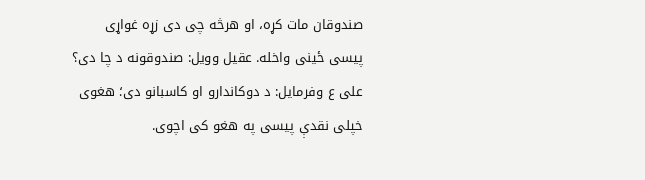صندوقان مات کړه، او هرڅه چی دی زړه غواړی پیسی ځینی واخله. عقیل وویل: صندوقونه د چا دی؟ علی ع وفرمایل: د دوکاندارو او کاسبانو دی؛ هغوی خپلی نقدې پیسی په هغو کی اچوی.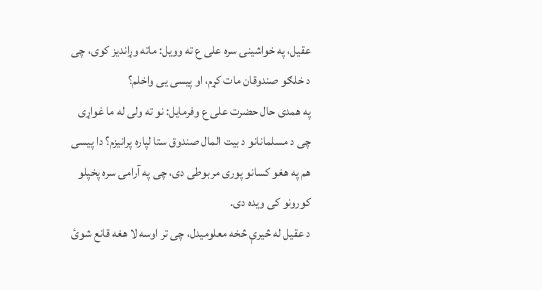عقیل، په خواشینۍ سره علی ع ته وویل: ماته وړاندیز کوی، چی د خلګو صندوقان مات کړم، او پیسی یی واخلم؟
په همدی حال حضرت علی ع وفرمایل: نو ته ولی له ما غواړی چی د مسلمانانو د بیت المال صندوق ستا لپاره پرانیزم؟ دا پیسی هم په هغو کسانو پوری مربوطی دی، چی په آرامۍ سره پخپلو کورونو کی ویده دی.
د عقیل له څیرې څخه معلومیدل، چی تر اوسه لا هغه قانع شوئ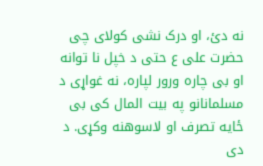نه دئ، او درک نشی کولای چی حضرت علی ع حتی د خپل نا توانه او بی چاره ورور لپاره، نه غواړی د مسلمانانو په بیت المال کی بی ځایه تصرف او لاسوهنه وکړی. د دی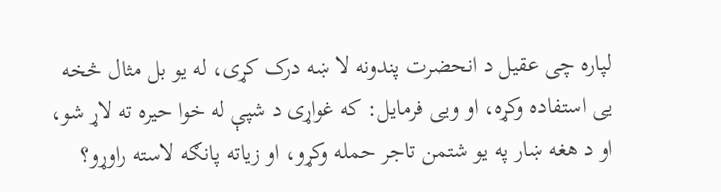لپاره چی عقیل د انحضرت پندونه لا ښه درک کړی، له یو بل مثال څخه یی استفاده وکړه، او ویی فرمایل: که غواړی د شپې له خوا حیره ته لاړ شو، او د هغه ښار په یو شتمن تاجر حمله وکړو، او زیاته پانګه لاسته راوړو؟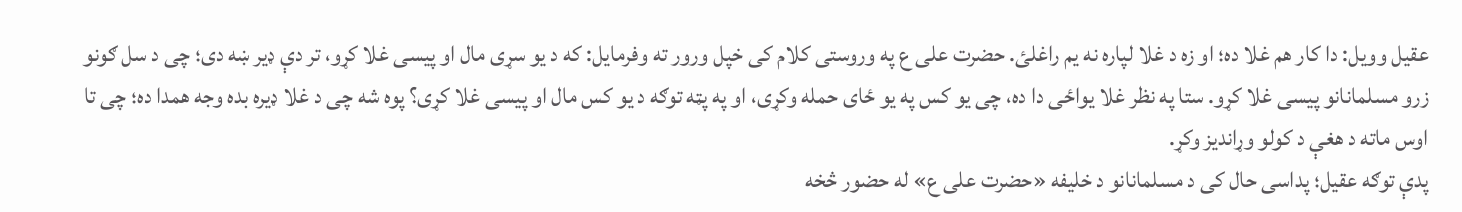عقیل وویل: دا کار هم غلا ده؛ او زه د غلا لپاره نه یم راغلئ. حضرت علی ع په وروستی کلام کی خپل ورور ته وفرمایل: که د یو سړی مال او پیسی غلا کړو، تر دې ډیر ښه دی؛ چی د سل ګونو زرو مسلمانانو پیسی غلا کړو. ستا په نظر غلا یواځی دا ده، چی یو کس په یو ځای حمله وکړی، او په پټه توګه د یو کس مال او پیسی غلا کړی؟ پوه شه چی د غلا ډیره بده وجه همدا ده؛ چی تا اوس ماته د هغې د کولو وړاندیز وکړ.
پدې توګه عقیل؛ پداسی حال کی د مسلمانانو د خلیفه «حضرت علی ع» له حضور څخه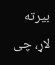بیرته لاړ، چی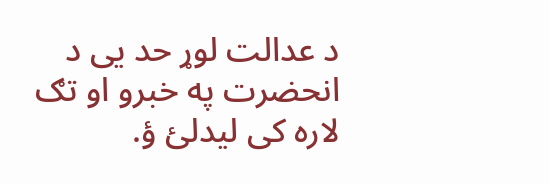د عدالت لوړ حد یی د انحضرت په خبرو او تګ لاره کی لیدلئ ؤ.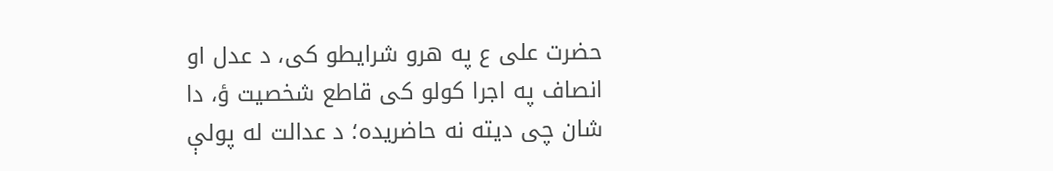حضرت علی ع په هرو شرایطو کی، د عدل او انصاف په اجرا کولو کی قاطع شخصیت ؤ، دا شان چی دیته نه حاضریده؛ د عدالت له پولې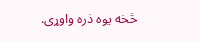څخه یوه ذره واوړی.